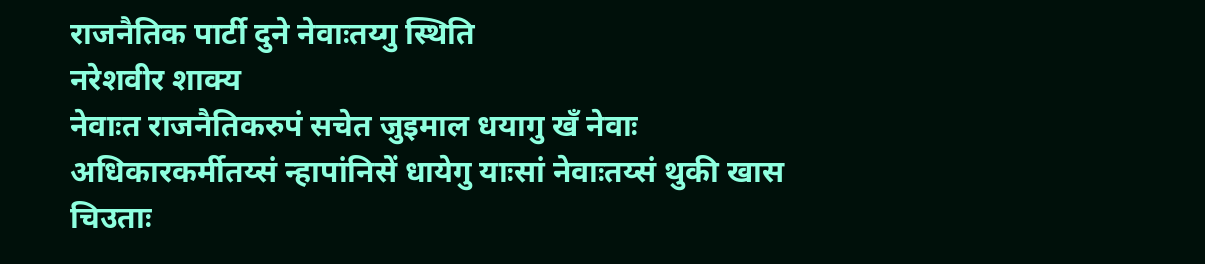राजनैतिक पार्टी दुने नेवाःतय्गु स्थिति
नरेशवीर शाक्य
नेवाःत राजनैतिकरुपं सचेत जुइमाल धयागु खँ नेवाः अधिकारकर्मीतय्सं न्हापांनिसें धायेगु याःसां नेवाःतय्सं थुकी खास चिउताः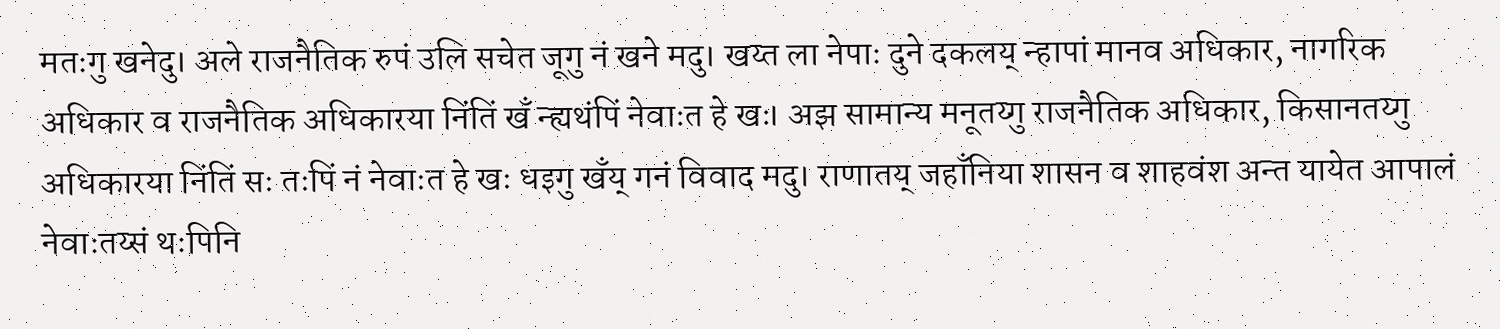मतःगु खनेदु। अले राजनैतिक रुपं उलि सचेत जूगु नं खने मदु। खय्त ला नेपाः दुने दकलय् न्हापां मानव अधिकार, नागरिक अधिकार व राजनैतिक अधिकारया निंतिं खँ न्ह्यथंपिं नेवाःत हे खः। अझ सामान्य मनूतय्गु राजनैतिक अधिकार, किसानतय्गु अधिकारया निंतिं सः तःपिं नं नेवाःत हे खः धइगु खँय् गनं विवाद मदु। राणातय् जहाँनिया शासन व शाहवंश अन्त यायेत आपालं नेवाःतय्सं थःपिनि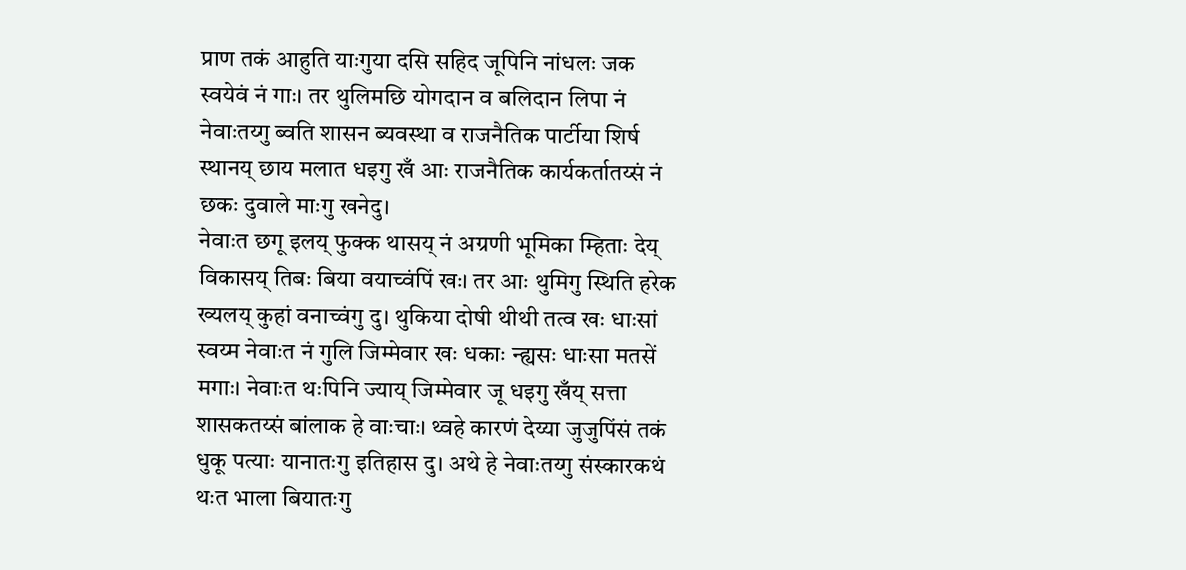प्राण तकं आहुति याःगुया दसि सहिद जूपिनि नांधलः जक स्वयेवं नं गाः। तर थुलिमछि योगदान व बलिदान लिपा नं नेवाःतय्गु ब्वति शासन ब्यवस्था व राजनैतिक पार्टीया शिर्ष स्थानय् छाय मलात धइगु खँ आः राजनैतिक कार्यकर्तातय्सं नं छकः दुवाले माःगु खनेदु।
नेवाःत छगू इलय् फुक्क थासय् नं अग्रणी भूमिका म्हिताः देय् विकासय् तिबः बिया वयाच्वंपिं खः। तर आः थुमिगु स्थिति हरेक ख्यलय् कुहां वनाच्वंगु दु। थुकिया दोषी थीथी तत्व खः धाःसां स्वय्म नेवाःत नं गुलि जिम्मेवार खः धकाः न्ह्यसः धाःसा मतसें मगाः। नेवाःत थःपिनि ज्याय् जिम्मेवार जू धइगु खँय् सत्ता शासकतय्सं बांलाक हे वाःचाः। थ्वहे कारणं देय्या जुजुपिंसं तकं धुकू पत्याः यानातःगु इतिहास दु। अथे हे नेवाःतय्गु संस्कारकथं थःत भाला बियातःगु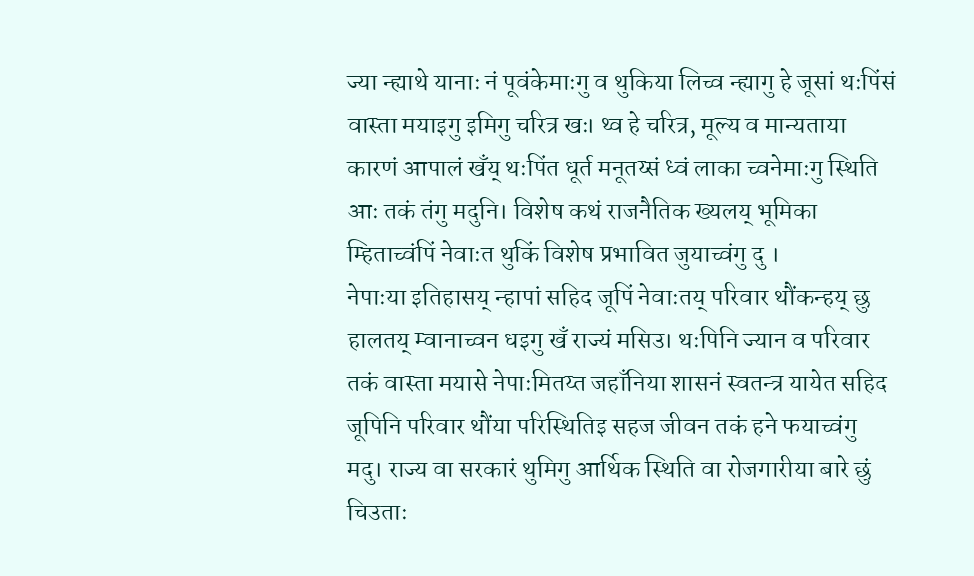ज्या न्ह्याथे यानाः नं पूवंकेमाःगु व थुकिया लिच्व न्ह्यागु हे जूसां थःपिंसं वास्ता मयाइगु इमिगु चरित्र खः। थ्व हे चरित्र, मूल्य व मान्यताया कारणं आपालं खँय् थःपिंत धूर्त मनूतय्सं ध्वं लाका च्वनेमाःगु स्थिति आः तकं तंगु मदुनि। विशेष कथं राजनैतिक ख्यलय् भूमिका म्हिताच्वंपिं नेवाःत थुकिं विशेष प्रभावित जुयाच्वंगु दु ।
नेपाःया इतिहासय् न्हापां सहिद जूपिं नेवाःतय् परिवार थौंकन्हय् छु हालतय् म्वानाच्वन धइगु खँ राज्यं मसिउ। थःपिनि ज्यान व परिवार तकं वास्ता मयासे नेपाःमितय्त जहाँनिया शासनं स्वतन्त्र यायेत सहिद जूपिनि परिवार थौंया परिस्थितिइ सहज जीवन तकं हने फयाच्वंगु मदु। राज्य वा सरकारं थुमिगु आर्थिक स्थिति वा रोजगारीया बारे छुं चिउताः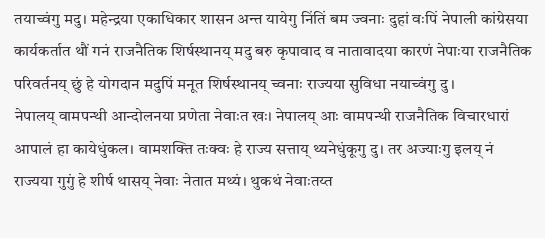तयाच्वंगु मदु। महेन्द्रया एकाधिकार शासन अन्त यायेगु निंतिं बम ज्वनाः दुहां वःपिं नेपाली कांग्रेसया कार्यकर्तात थौं गनं राजनैतिक शिर्षस्थानय् मदु बरु कृपावाद व नातावादया कारणं नेपाःया राजनैतिक परिवर्तनय् छुं हे योगदान मदुपिं मनूत शिर्षस्थानय् च्वनाः राज्यया सुविधा नयाच्वंगु दु ।
नेपालय् वामपन्थी आन्दोलनया प्रणेता नेवाःत खः। नेपालय् आः वामपन्थी राजनैतिक विचारधारां आपालं हा कायेधुंकल। वामशक्ति तःक्वः हे राज्य सत्ताय् थ्यनेधुंकूगु दु। तर अज्याःगु इलय् नं राज्यया गुगुं हे शीर्ष थासय् नेवाः नेतात मथ्यं। थुकथं नेवाःतय्त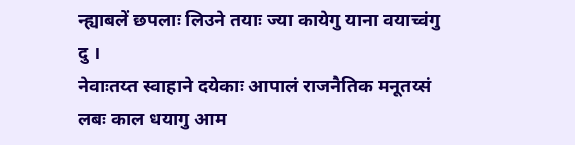न्ह्याबलें छपलाः लिउने तयाः ज्या कायेगु याना वयाच्वंगु दु ।
नेवाःतय्त स्वाहाने दयेकाः आपालं राजनैतिक मनूतय्सं लबः काल धयागु आम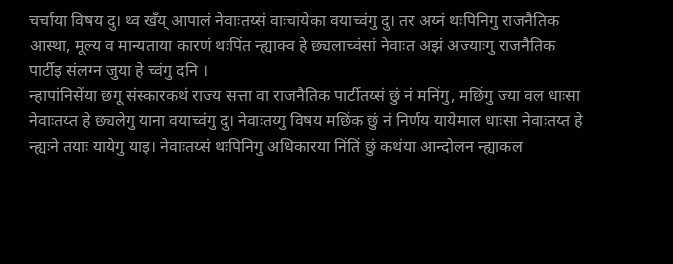चर्चाया विषय दु। थ्व खँय् आपालं नेवाःतय्सं वाःचायेका वयाच्वंगु दु। तर अय्नं थःपिनिगु राजनैतिक आस्था, मूल्य व मान्यताया कारणं थःपिंत न्ह्याक्व हे छ्यलाच्वंसां नेवाःत अझं अज्याःगु राजनैतिक पार्टीइ संलग्न जुया हे च्वंगु दनि ।
न्हापांनिसेंया छगू संस्कारकथं राज्य सत्ता वा राजनैतिक पार्टीतय्सं छुं नं मनिंगु, मछिंगु ज्या वल धाःसा नेवाःतय्त हे छ्यलेगु याना वयाच्वंगु दु। नेवाःतय्गु विषय मछिंक छुं नं निर्णय यायेमाल धाःसा नेवाःतय्त हे न्ह्यःने तयाः यायेगु याइ। नेवाःतय्सं थःपिनिगु अधिकारया निंतिं छुं कथंया आन्दोलन न्ह्याकल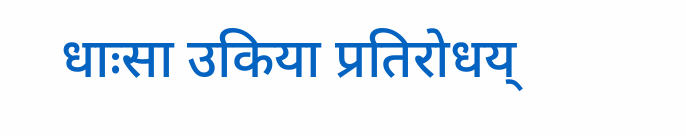धाःसा उकिया प्रतिरोधय्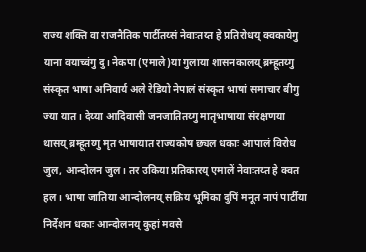राज्य शक्ति वा राजनैतिक पार्टीतय्सं नेवाःतय्त हे प्रतिरोधय् क्वकायेगु याना वयाच्वंगु दु। नेकपा (एमाले)या गुलाया शासनकालय् ब्रम्हूतय्गु संस्कृत भाषा अनिवार्य अले रेडियो नेपालं संस्कृत भाषां समाचार बीगु ज्या यात। देय्या आदिवासी जनजातितय्गु मातृभाषाया संरक्षणया थासय् ब्रम्हूतय्गु मृत भाषायात राज्यकोष छ्यल धकाः आपालं विरोध जुल, आन्दोलन जुल। तर उकिया प्रतिकारय् एमालें नेवाःतय्त हे क्वत हल। भाषा जातिया आन्दोलनय् सक्रिय भूमिका दुपिं मनूत नापं पार्टीया निर्देशन धकाः आन्दोलनय् कुहां मवसे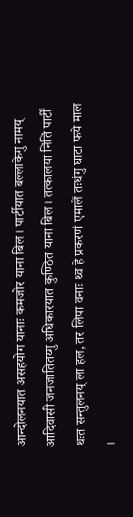आन्दोलनयात असहयोग यानाः कमजोर याना बिल। पार्टीयात बल्लाकेगु नामय् आदिवासी जनजातितय्गु अधिकारयात कुण्ठित याना बिल। तत्कालया निंतिं पार्टीं थःत सन्तुलनय् ला हल, तर लिपा वनाः थ्व हे प्रकरणं एमालें तःधंगु घाटा फये माल ।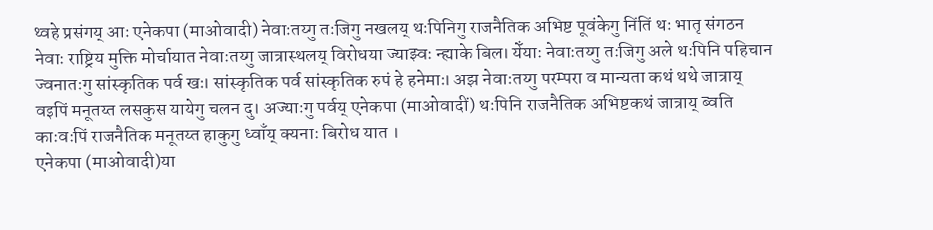थ्वहे प्रसंगय् आः एनेकपा (माओवादी) नेवाःतय्गु तःजिगु नखलय् थःपिनिगु राजनैतिक अभिष्ट पूवंकेगु निंतिं थः भातृ संगठन नेवाः राष्ट्रिय मुक्ति मोर्चायात नेवाःतय्गु जात्रास्थलय् विरोधया ज्याझ्वः न्ह्याके बिल। येँयाः नेवाःतय्गु तःजिगु अले थःपिनि पहिचान ज्वनातःगु सांस्कृतिक पर्व खः। सांस्कृतिक पर्व सांस्कृतिक रुपं हे हनेमाः। अझ नेवाःतय्गु परम्परा व मान्यता कथं थथे जात्राय् वइपिं मनूतय्त लसकुस यायेगु चलन दु। अज्याःगु पर्वय् एनेकपा (माओवादीं) थःपिनि राजनैतिक अभिष्टकथं जात्राय् ब्वति काःवःपिं राजनैतिक मनूतय्त हाकुगु ध्वाँय् क्यनाः बिरोध यात ।
एनेकपा (माओवादी)या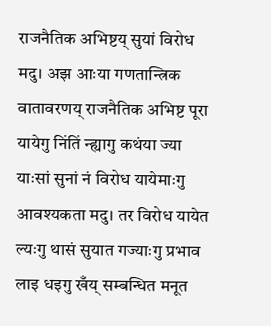राजनैतिक अभिष्टय् सुयां विरोध मदु। अझ आःया गणतान्त्रिक वातावरणय् राजनैतिक अभिष्ट पूरा यायेगु निंतिं न्ह्यागु कथंया ज्या याःसां सुनां नं विरोध यायेमाःगु आवश्यकता मदु। तर विरोध यायेत ल्यःगु थासं सुयात गज्याःगु प्रभाव लाइ धइगु खँय् सम्बन्धित मनूत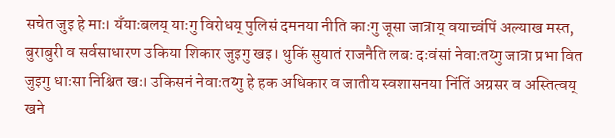सचेत जुइ हे माः। यँयाःबलय् याःगु विरोधय् पुलिसं दमनया नीति काःगु जूसा जात्राय् वयाच्वंपिं अल्याख मस्त, बुराबुरी व सर्वसाधारण उकिया शिकार जुइगु खइ। थुकिं सुयातं राजनैति लबः दःवंसां नेवाःतय्गु जात्रा प्रभा वित जुइगु धाःसा निश्चित खः। उकिसनं नेवाःतय्गु हे हक अधिकार व जातीय स्वशासनया निंतिं अग्रसर व अस्तित्वय् खने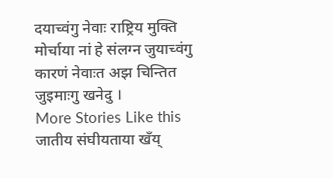दयाच्वंगु नेवाः राष्ट्रिय मुक्ति मोर्चाया नां हे संलग्न जुयाच्वंगु कारणं नेवाःत अझ चिन्तित जुइमाःगु खनेदु ।
More Stories Like this
जातीय संघीयताया खँय्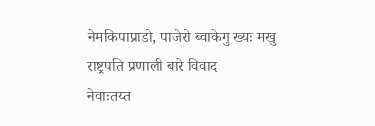नेमकिपाप्राडो, पाजेरो ब्वाकेगु ख्यः मखु
राष्ट्रपति प्रणाली बारे विवाद
नेवाःतय्त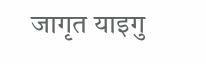जागृत याइगु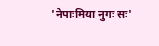'नेपाःमिया नुगः सः'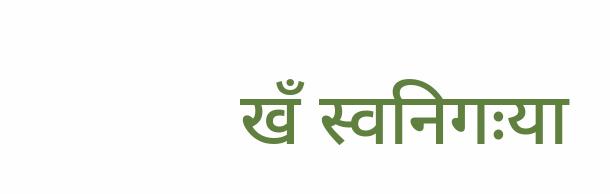खँ स्वनिगःया